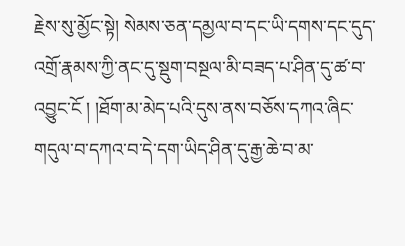རྗེས་སུ་མྱོང་སྟེ། སེམས་ཅན་དམྱལ་བ་དང་ཡི་དགས་དང་དུད་འགྲོ་རྣམས་ཀྱི་ནང་དུ་སྡུག་བསྔལ་མི་བཟད་པ་ཤིན་དུ་ཚ་བ་འབྱུང་ངོ ། །ཐོག་མ་མེད་པའི་དུས་ནས་བཅོས་དཀའ་ཞིང་གདུལ་བ་དཀའ་བ་དེ་དག་ཡིད་ཤིན་དུ་རྒྱ་ཆེ་བ་མ་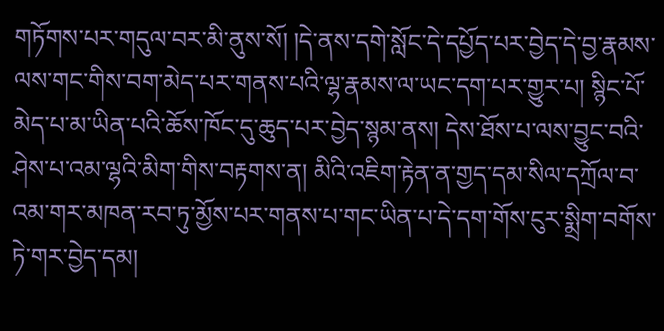གཏོགས་པར་གདུལ་བར་མི་ནུས་སོ། །དེ་ནས་དགེ་སློང་དེ་དཔྱོད་པར་བྱེད་དེ་བྱ་རྣམས་ལས་གང་གིས་བག་མེད་པར་གནས་པའི་ལྷ་རྣམས་ལ་ཡང་དག་པར་གྱུར་པ། སྙིང་པོ་མེད་པ་མ་ཡིན་པའི་ཆོས་ཁོང་དུ་ཆུད་པར་བྱེད་སྙམ་ནས། དེས་ཐོས་པ་ལས་བྱུང་བའི་ཤེས་པ་འམ་ལྷའི་མིག་གིས་བརྟགས་ན། མིའི་འཇིག་རྟེན་ན་གྱད་དམ་སིལ་དཀྲོལ་བ་འམ་གར་མཁན་རབ་ཏུ་མྱོས་པར་གནས་པ་གང་ཡིན་པ་དེ་དག་གོས་ངུར་སྨྲིག་བགོས་ཏེ་གར་བྱེད་དམ།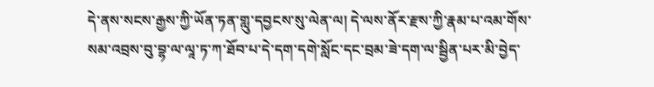དེ་ནས་སངས་རྒྱས་ཀྱི་ཡོན་ཏན་གླུ་དབྱངས་སུ་ལེན་ལ། དེ་ལས་ནོར་རྫས་ཀྱི་རྣམ་པ་འམ་གོས་སམ་འབྲས་བུ་བྷ་ལ་ལཱ་ཏ་ཀ་ཐོབ་པ་དེ་དག་དགེ་སློང་དང་བྲམ་ཟེ་དག་ལ་སྦྱིན་པར་མི་བྱེད་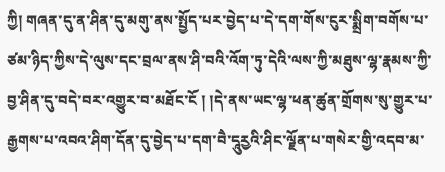ཀྱི། གཞན་དུ་ན་ཤིན་དུ་མགུ་ནས་སྤྱོད་པར་བྱེད་པ་དེ་དག་གོས་ངུར་སྨྲིག་བགོས་པ་ཙམ་ཉིད་ཀྱིས་དེ་ལུས་དང་བྲལ་ནས་ཤི་བའི་འོག་ཏུ་དེའི་ལས་ཀྱི་མཐུས་ལྷ་རྣམས་ཀྱི་བྱ་ཤིན་དུ་བདེ་བར་འགྱུར་བ་མཐོང་ངོ ། །དེ་ནས་ཡང་ལྷ་ཕན་ཚུན་གྲོགས་སུ་གྱུར་པ་རྒྱགས་པ་འབའ་ཤིག་དོན་དུ་བྱེད་པ་དག་བཻ་དཱུརྱའི་ཤིང་ལྗོན་པ་གསེར་གྱི་འདབ་མ་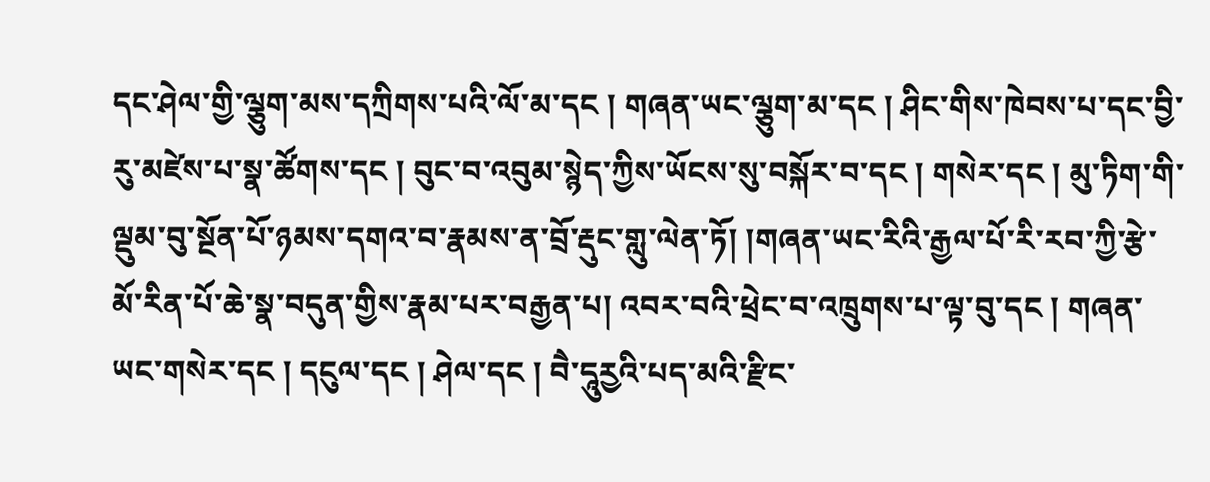དང་ཤེལ་གྱི་ལྕུག་མས་དཀྲིགས་པའི་ལོ་མ་དང ། གཞན་ཡང་ལྕུག་མ་དང ། ཤིང་གིས་ཁེབས་པ་དང་བྱི་རུ་མཛེས་པ་སྣ་ཚོགས་དང ། བུང་བ་འབུམ་སྙེད་ཀྱིས་ཡོངས་སུ་བསྐོར་བ་དང ། གསེར་དང ། མུ་ཏིག་གི་ལྡུམ་བུ་སྔོན་པོ་ཉམས་དགའ་བ་རྣམས་ན་བྲོ་རྡུང་གླུ་ལེན་ཏོ། །གཞན་ཡང་རིའི་རྒྱལ་པོ་རི་རབ་ཀྱི་རྩེ་མོ་རིན་པོ་ཆེ་སྣ་བདུན་གྱིས་རྣམ་པར་བརྒྱན་པ། འབར་བའི་ཕྲེང་བ་འཁྲུགས་པ་ལྟ་བུ་དང ། གཞན་ཡང་གསེར་དང ། དངུལ་དང ། ཤེལ་དང ། བཻ་དཱུརྱའི་པད་མའི་རྫིང་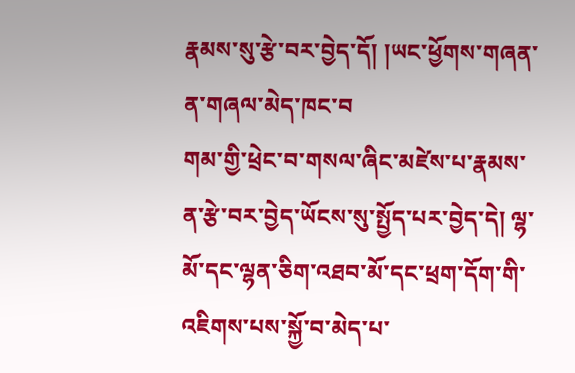རྣམས་སུ་རྩེ་བར་བྱེད་དོ། །ཡང་ཕྱོགས་གཞན་ན་གཞལ་མེད་ཁང་བ
གམ་གྱི་ཕྲེང་བ་གསལ་ཞིང་མཛེས་པ་རྣམས་ན་རྩེ་བར་བྱེད་ཡོངས་སུ་སྤྱོད་པར་བྱེད་དེ། ལྷ་མོ་དང་ལྷན་ཅིག་འཐབ་མོ་དང་ཕྲག་དོག་གི་འཇིགས་པས་སྐྱོ་བ་མེད་པ་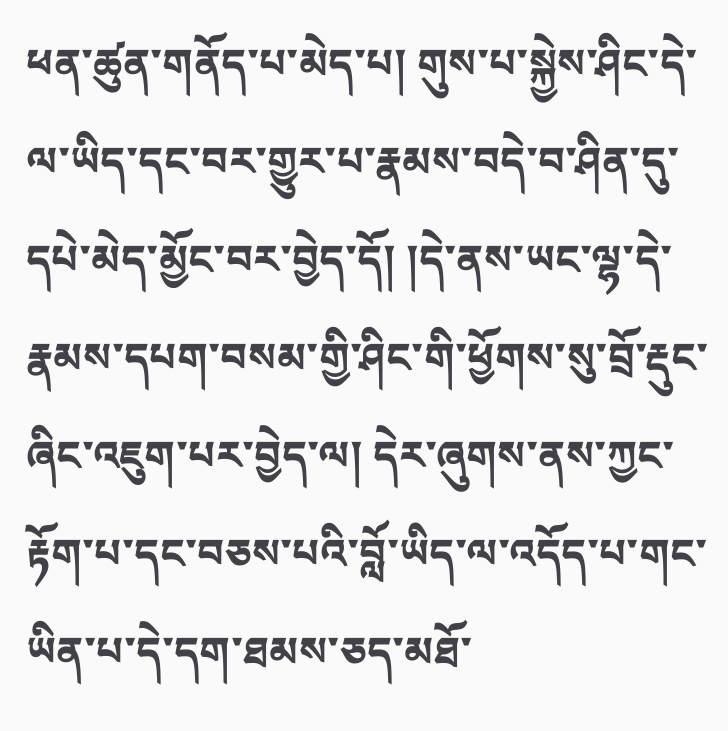ཕན་ཚུན་གནོད་པ་མེད་པ། གུས་པ་སྐྱེས་ཤིང་དེ་ལ་ཡིད་དང་བར་གྱུར་པ་རྣམས་བདེ་བ་ཤིན་དུ་དཔེ་མེད་མྱོང་བར་བྱེད་དོ། །དེ་ནས་ཡང་ལྷ་དེ་རྣམས་དཔག་བསམ་གྱི་ཤིང་གི་ཕྱོགས་སུ་བྲོ་རྡུང་ཞིང་འཇུག་པར་བྱེད་ལ། དེར་ཞུགས་ནས་ཀྱང་རྟོག་པ་དང་བཅས་པའི་བློ་ཡིད་ལ་འདོད་པ་གང་ཡིན་པ་དེ་དག་ཐམས་ཅད་མཐོ་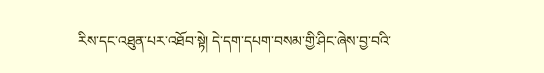རིས་དང་འཐུན་པར་འཐོབ་སྟེ། དེ་དག་དཔག་བསམ་གྱི་ཤིང་ཞེས་བྱ་བའི་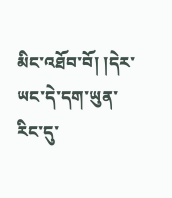མིང་འཐོབ་བོ། །དེར་ཡང་དེ་དག་ཡུན་རིང་དུ་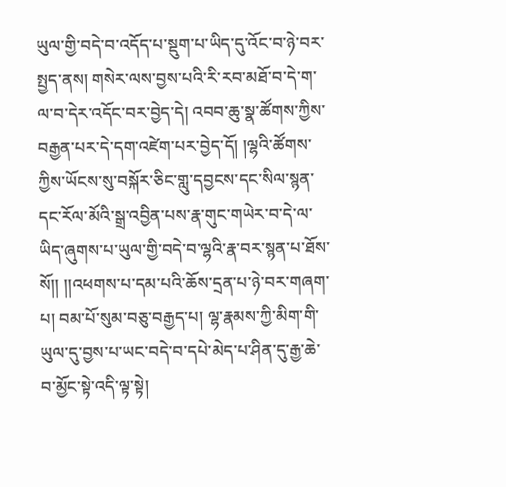ཡུལ་གྱི་བདེ་བ་འདོད་པ་སྡུག་པ་ཡིད་དུ་འོང་བ་ཉེ་བར་སྤྱད་ནས། གསེར་ལས་བྱས་པའི་རི་རབ་མཐོ་བ་དེ་ག་ལ་བ་དེར་འདོང་བར་བྱེད་དེ། འབབ་ཆུ་སྣ་ཚོགས་ཀྱིས་བརྒྱན་པར་དེ་དག་འཛེག་པར་བྱེད་དོ། །ལྷའི་ཚོགས་ཀྱིས་ཡོངས་སུ་བསྐོར་ཅིང་གླུ་དབྱངས་དང་སིལ་སྙན་དང་རོལ་མོའི་སྒྲ་འབྱིན་པས་རྣ་གུང་གཡེར་བ་དེ་ལ་ཡིད་ཞུགས་པ་ཡུལ་གྱི་བདེ་བ་ལྷའི་རྣ་བར་སྙན་པ་ཐོས་སོ།། །།འཕགས་པ་དམ་པའི་ཆོས་དྲན་པ་ཉེ་བར་གཞག་པ། བམ་པོ་སུམ་བཅུ་བརྒྱད་པ། ལྷ་རྣམས་ཀྱི་མིག་གི་ཡུལ་དུ་བྱས་པ་ཡང་བདེ་བ་དཔེ་མེད་པ་ཤིན་དུ་རྒྱ་ཆེ་བ་མྱོང་སྟེ་འདི་ལྟ་སྟེ།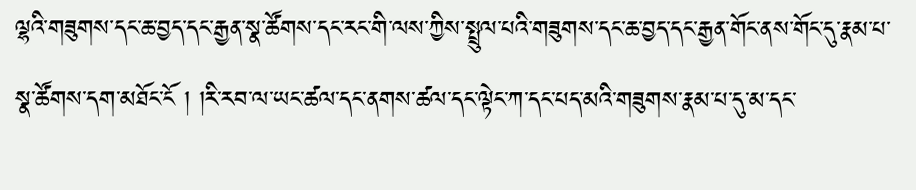ལྷའི་གཟུགས་དང་ཆ་བྱད་དང་རྒྱན་སྣ་ཚོགས་དང་རང་གི་ལས་ཀྱིས་སྤྲུལ་པའི་གཟུགས་དང་ཆ་བྱད་དང་རྒྱན་གོང་ནས་གོང་དུ་རྣམ་པ་སྣ་ཚོགས་དག་མཐོང་ངོ ། །རི་རབ་ལ་ཡང་ཚལ་དང་ནགས་ཚལ་དང་ལྟེང་ཀ་དང་པད་མའི་གཟུགས་རྣམ་པ་དུ་མ་དང་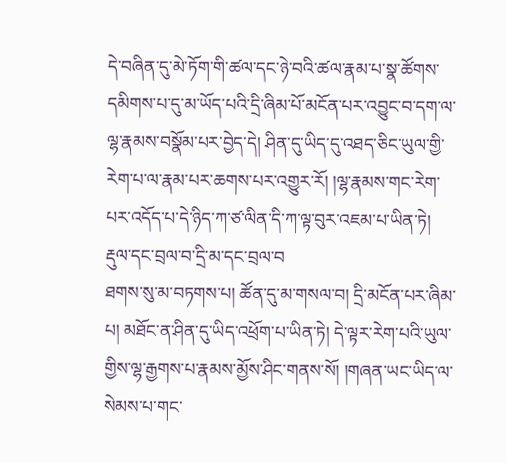དེ་བཞིན་དུ་མེ་ཏོག་གི་ཚལ་དང་ཉེ་བའི་ཚལ་རྣམ་པ་སྣ་ཚོགས་དམིགས་པ་དུ་མ་ཡོད་པའི་དྲི་ཞིམ་པོ་མངོན་པར་འབྱུང་བ་དག་ལ་ལྷ་རྣམས་བསྣོམ་པར་བྱེད་དེ། ཤིན་དུ་ཡིད་དུ་འཐད་ཅིང་ཡུལ་གྱི་རེག་པ་ལ་རྣམ་པར་ཆགས་པར་འགྱུར་རོ། །ལྷ་རྣམས་གང་རེག་པར་འདོད་པ་དེ་ཉིད་ཀ་ཙ་ལིན་དི་ཀ་ལྟ་བུར་འཇམ་པ་ཡིན་ཏེ། རྡུལ་དང་བྲལ་བ་དྲི་མ་དང་བྲལ་བ
ཐགས་སུ་མ་བཏགས་པ། ཚོན་དུ་མ་གསལ་བ། དྲི་མངོན་པར་ཞིམ་པ། མཐོང་ན་ཤིན་དུ་ཡིད་འཕྲོག་པ་ཡིན་ཏེ། དེ་ལྟར་རེག་པའི་ཡུལ་གྱིས་ལྷ་རྒྱགས་པ་རྣམས་མྱོས་ཤིང་གནས་སོ། །གཞན་ཡང་ཡིད་ལ་སེམས་པ་གང་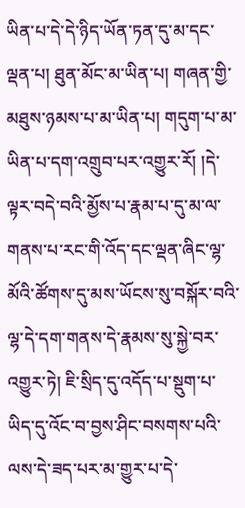ཡིན་པ་དེ་དེ་ཉིད་ཡོན་ཏན་དུ་མ་དང་ལྡན་པ། ཐུན་མོང་མ་ཡིན་པ། གཞན་གྱི་མཐུས་ཉམས་པ་མ་ཡིན་པ། གདུག་པ་མ་ཡིན་པ་དག་འགྲུབ་པར་འགྱུར་རོ། །དེ་ལྟར་བདེ་བའི་མྱོས་པ་རྣམ་པ་དུ་མ་ལ་གནས་པ་རང་གི་འོད་དང་ལྡན་ཞིང་ལྷ་མོའི་ཚོགས་དུ་མས་ཡོངས་སུ་བསྐོར་བའི་ལྷ་དེ་དག་གནས་དེ་རྣམས་སུ་སྐྱེ་བར་འགྱུར་ཏེ། ཇི་སྲིད་དུ་འདོད་པ་སྡུག་པ་ཡིད་དུ་འོང་བ་བྱས་ཤིང་བསགས་པའི་ལས་དེ་ཟད་པར་མ་གྱུར་པ་དེ་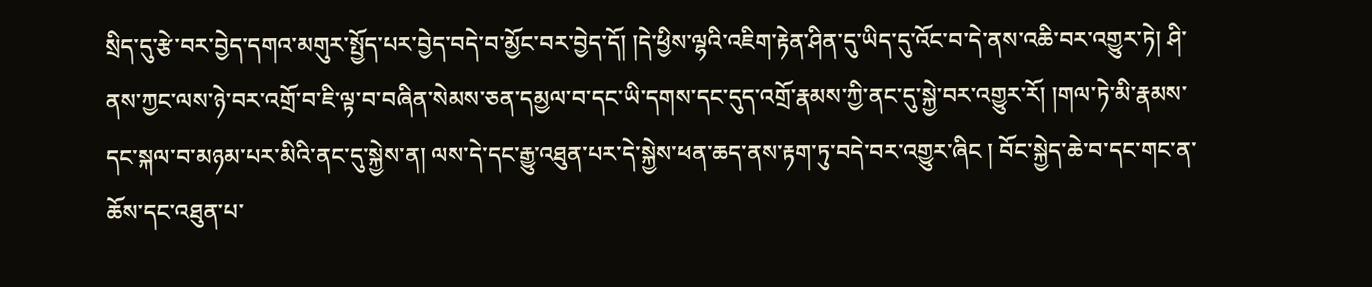སྲིད་དུ་རྩེ་བར་བྱེད་དགའ་མགུར་སྤྱོད་པར་བྱེད་བདེ་བ་མྱོང་བར་བྱེད་དོ། །དེ་ཕྱིས་ལྷའི་འཇིག་རྟེན་ཤིན་དུ་ཡིད་དུ་འོང་བ་དེ་ནས་འཆི་བར་འགྱུར་ཏེ། ཤི་ནས་ཀྱང་ལས་ཉེ་བར་འགྲོ་བ་ཇི་ལྟ་བ་བཞིན་སེམས་ཅན་དམྱལ་བ་དང་ཡི་དགས་དང་དུད་འགྲོ་རྣམས་ཀྱི་ནང་དུ་སྐྱེ་བར་འགྱུར་རོ། །གལ་ཏེ་མི་རྣམས་དང་སྐལ་བ་མཉམ་པར་མིའི་ནང་དུ་སྐྱེས་ན། ལས་དེ་དང་རྒྱུ་འཐུན་པར་དེ་སྐྱེས་ཕན་ཆད་ནས་རྟག་ཏུ་བདེ་བར་འགྱུར་ཞིང ། བོང་སྐྱེད་ཆེ་བ་དང་གང་ན་ཆོས་དང་འཐུན་པ་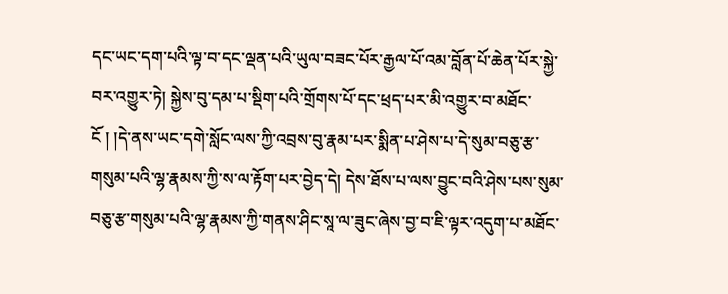དང་ཡང་དག་པའི་ལྟ་བ་དང་ལྡན་པའི་ཡུལ་བཟང་པོར་རྒྱལ་པོ་འམ་བློན་པོ་ཆེན་པོར་སྐྱེ་བར་འགྱུར་ཏེ། སྐྱེས་བུ་དམ་པ་སྡིག་པའི་གྲོགས་པོ་དང་ཕྲད་པར་མི་འགྱུར་བ་མཐོང་ངོ ། །དེ་ནས་ཡང་དགེ་སློང་ལས་ཀྱི་འབྲས་བུ་རྣམ་པར་སྨིན་པ་ཤེས་པ་དེ་སུམ་བཅུ་རྩ་གསུམ་པའི་ལྷ་རྣམས་ཀྱི་ས་ལ་རྟོག་པར་བྱེད་དེ། དེས་ཐོས་པ་ལས་བྱུང་བའི་ཤེས་པས་སུམ་བཅུ་རྩ་གསུམ་པའི་ལྷ་རྣམས་ཀྱི་གནས་ཤིང་སཱ་ལ་ཟུང་ཞེས་བྱ་བ་ཇི་ལྟར་འདུག་པ་མཐོང་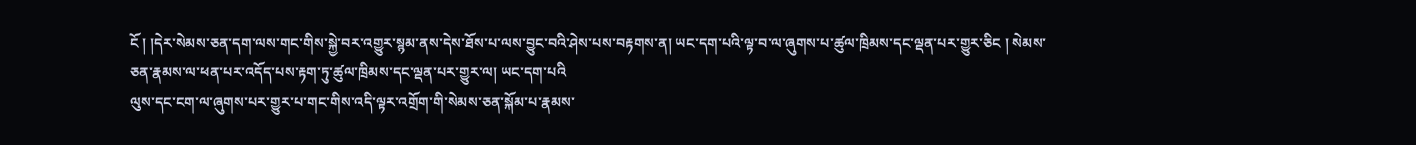ངོ ། །དེར་སེམས་ཅན་དག་ལས་གང་གིས་སྐྱེ་བར་འགྱུར་སྙམ་ནས་དེས་ཐོས་པ་ལས་བྱུང་བའི་ཤེས་པས་བརྟགས་ན། ཡང་དག་པའི་ལྟ་བ་ལ་ཞུགས་པ་ཚུལ་ཁྲིམས་དང་ལྡན་པར་གྱུར་ཅིང ། སེམས་ཅན་རྣམས་ལ་ཕན་པར་འདོད་པས་རྟག་ཏུ་ཚུལ་ཁྲིམས་དང་ལྡན་པར་གྱུར་ལ། ཡང་དག་པའི
ལུས་དང་ངག་ལ་ཞུགས་པར་གྱུར་པ་གང་གིས་འདི་ལྟར་འགྲོག་གི་སེམས་ཅན་སྐོམ་པ་རྣམས་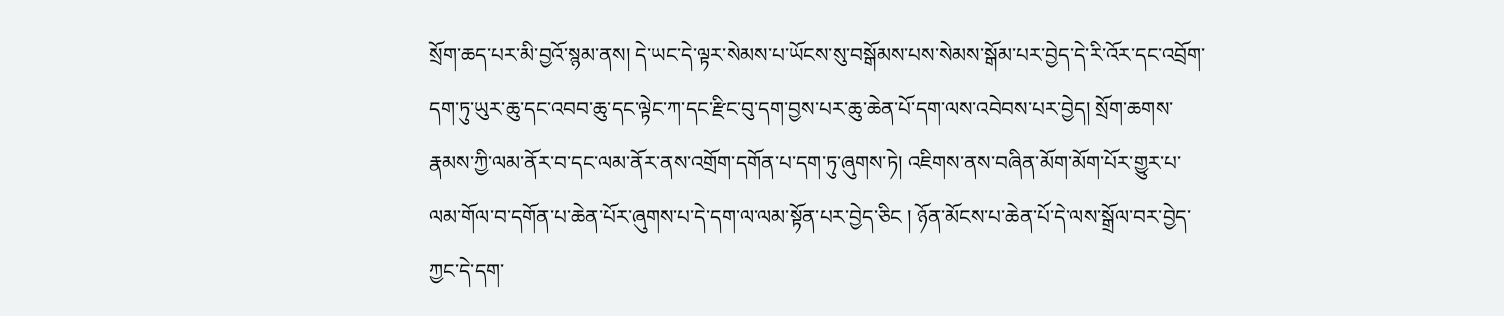སྲོག་ཆད་པར་མི་བྱའོ་སྙམ་ནས། དེ་ཡང་དེ་ལྟར་སེམས་པ་ཡོངས་སུ་བསྒོམས་པས་སེམས་སྒོམ་པར་བྱེད་དེ་རི་འོར་དང་འབྲོག་དག་ཏུ་ཡུར་ཆུ་དང་འབབ་ཆུ་དང་ལྟེང་ཀ་དང་རྫིང་བུ་དག་བྱས་པར་ཆུ་ཆེན་པོ་དག་ལས་འབེབས་པར་བྱེད། སྲོག་ཆགས་རྣམས་ཀྱི་ལམ་ནོར་བ་དང་ལམ་ནོར་ནས་འགྲོག་དགོན་པ་དག་ཏུ་ཞུགས་ཏེ། འཇིགས་ནས་བཞིན་མོག་མོག་པོར་གྱུར་པ་ལམ་གོལ་བ་དགོན་པ་ཆེན་པོར་ཞུགས་པ་དེ་དག་ལ་ལམ་སྟོན་པར་བྱེད་ཅིང ། ཉོན་མོངས་པ་ཆེན་པོ་དེ་ལས་སྒྲོལ་བར་བྱེད་ཀྱང་དེ་དག་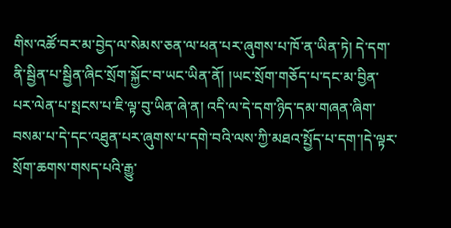གིས་འཚོ་བར་མ་བྱེད་ལ་སེམས་ཅན་ལ་ཕན་པར་ཞུགས་པ་ཁོ་ན་ཡིན་ཏེ། དེ་དག་ནི་སྦྱིན་པ་སྦྱིན་ཞིང་སྲོག་སྐྱོང་བ་ཡང་ཡིན་ནོ། །ཡང་སྲོག་གཅོད་པ་དང་མ་བྱིན་པར་ལེན་པ་སྤངས་པ་ཇི་ལྟ་བུ་ཡིན་ཞེ་ན། འདི་ལ་དེ་དག་ཉིད་དམ་གཞན་ཞིག་བསམ་པ་དེ་དང་འཐུན་པར་ཞུགས་པ་དགེ་བའི་ལས་ཀྱི་མཐའ་སྤྱོད་པ་དག་།དེ་ལྟར་སྲོག་ཆགས་གསད་པའི་རྒྱུ་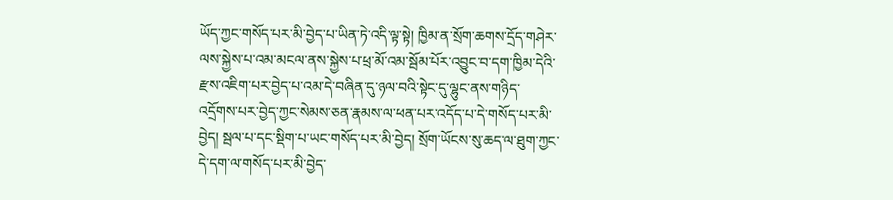ཡོད་ཀྱང་གསོད་པར་མི་བྱེད་པ་ཡིན་ཏེ་འདི་ལྟ་སྟེ། ཁྱིམ་ན་སྲོག་ཆགས་དྲོད་གཤེར་ལས་སྐྱེས་པ་འམ་མངལ་ནས་སྐྱེས་པ་ཕྲ་མོ་འམ་སྦོམ་པོར་འབྱུང་བ་དག་ཁྱིམ་དེའི་རྫས་འཇིག་པར་བྱེད་པ་འམ་དེ་བཞིན་དུ་ཉལ་བའི་སྟེང་དུ་ལྷུང་ནས་གཉིད་འདྲོགས་པར་བྱེད་ཀྱང་སེམས་ཅན་རྣམས་ལ་ཕན་པར་འདོད་པ་དེ་གསོད་པར་མི་བྱེད། སྦལ་པ་དང་སྡིག་པ་ཡང་གསོད་པར་མི་བྱེད། སྲོག་ཡོངས་སུ་ཆད་ལ་ཐུག་ཀྱང་དེ་དག་ལ་གསོད་པར་མི་བྱེད་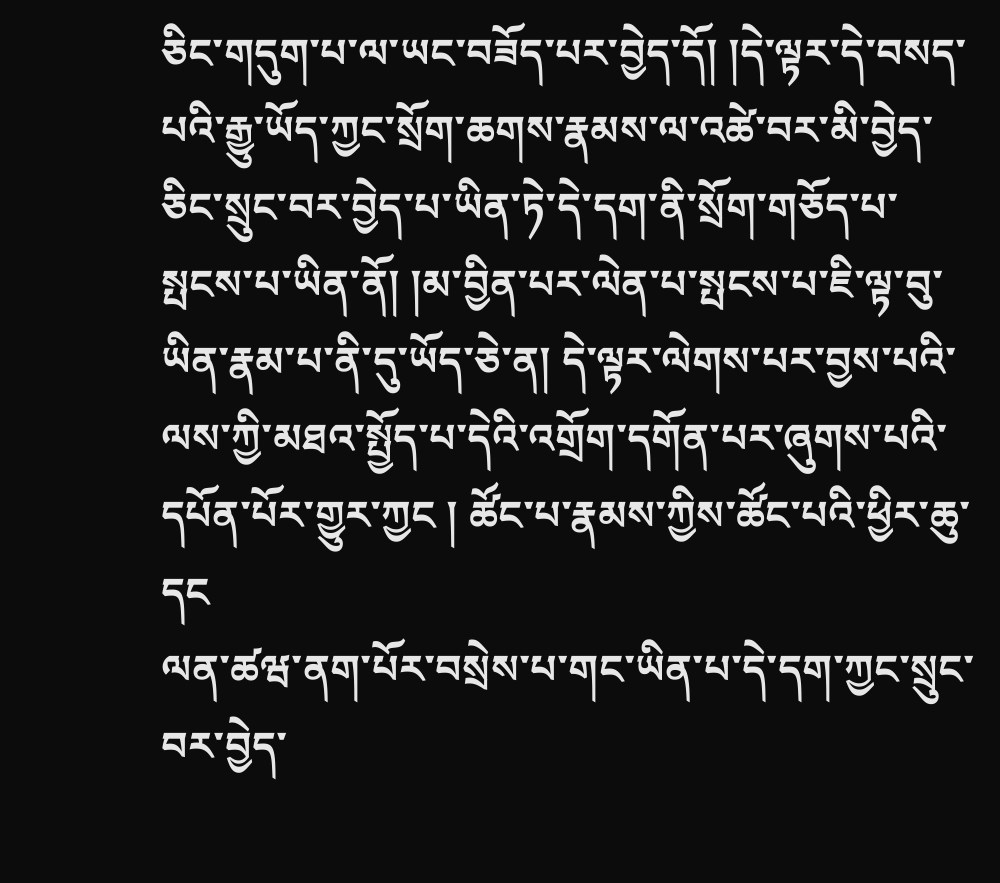ཅིང་གདུག་པ་ལ་ཡང་བཟོད་པར་བྱེད་དོ། །དེ་ལྟར་དེ་བསད་པའི་རྒྱུ་ཡོད་ཀྱང་སྲོག་ཆགས་རྣམས་ལ་འཚེ་བར་མི་བྱེད་ཅིང་སྲུང་བར་བྱེད་པ་ཡིན་ཏེ་དེ་དག་ནི་སྲོག་གཅོད་པ་སྤངས་པ་ཡིན་ནོ། །མ་བྱིན་པར་ལེན་པ་སྤངས་པ་ཇི་ལྟ་བུ་ཡིན་རྣམ་པ་ནི་དུ་ཡོད་ཅེ་ན། དེ་ལྟར་ལེགས་པར་བྱས་པའི་ལས་ཀྱི་མཐའ་སྤྱོད་པ་དེའི་འགྲོག་དགོན་པར་ཞུགས་པའི་དཔོན་པོར་གྱུར་ཀྱང ། ཚོང་པ་རྣམས་ཀྱིས་ཚོང་པའི་ཕྱིར་ཆུ་དང
ལན་ཚཝ་ནག་པོར་བསྲེས་པ་གང་ཡིན་པ་དེ་དག་ཀྱང་སྲུང་བར་བྱེད་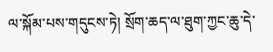ལ་སྐོམ་པས་གདུངས་ཏེ། སྲོག་ཆད་ལ་ཐུག་ཀྱང་ཆུ་དེ་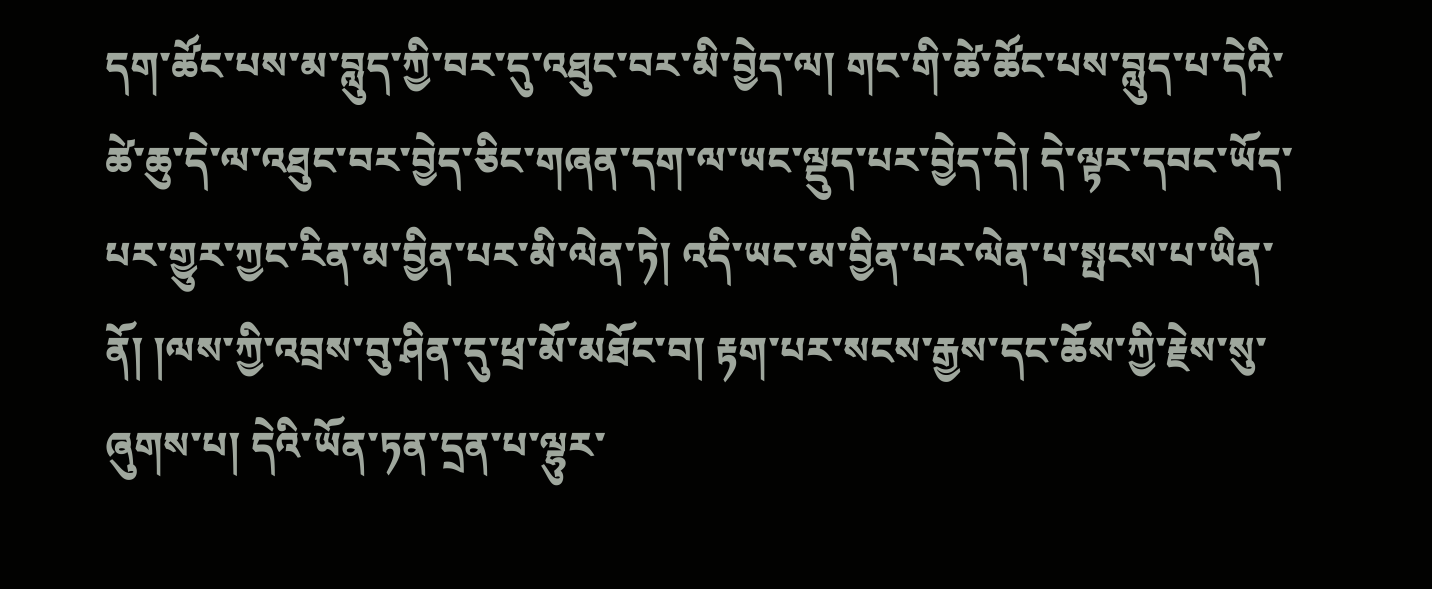དག་ཚོང་པས་མ་བླུད་ཀྱི་བར་དུ་འཐུང་བར་མི་བྱེད་ལ། གང་གི་ཚེ་ཚོང་པས་བླུད་པ་དེའི་ཚེ་ཆུ་དེ་ལ་འཐུང་བར་བྱེད་ཅིང་གཞན་དག་ལ་ཡང་ལྡུད་པར་བྱེད་དེ། དེ་ལྟར་དབང་ཡོད་པར་གྱུར་ཀྱང་རིན་མ་བྱིན་པར་མི་ལེན་ཏེ། འདི་ཡང་མ་བྱིན་པར་ལེན་པ་སྤངས་པ་ཡིན་ནོ། །ལས་ཀྱི་འབྲས་བུ་ཤིན་དུ་ཕྲ་མོ་མཐོང་བ། རྟག་པར་སངས་རྒྱས་དང་ཆོས་ཀྱི་རྗེས་སུ་ཞུགས་པ། དེའི་ཡོན་ཏན་དྲན་པ་ལྷུར་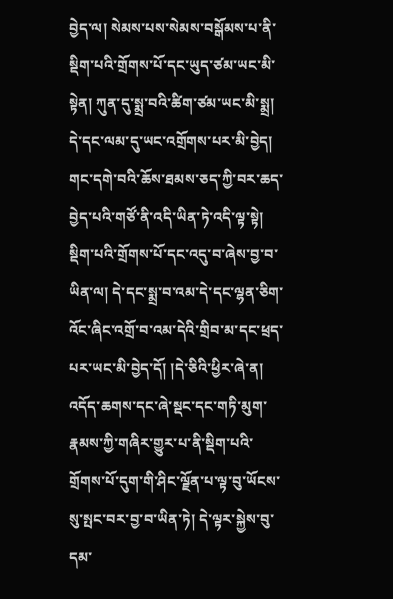བྱེད་ལ། སེམས་པས་སེམས་བསྒོམས་པ་ནི་སྡིག་པའི་གྲོགས་པོ་དང་ཡུད་ཙམ་ཡང་མི་སྟེན། ཀུན་དུ་སྨྲ་བའི་ཚིག་ཙམ་ཡང་མི་སྨྲ། དེ་དང་ལམ་དུ་ཡང་འགྲོགས་པར་མི་བྱེད། གང་དགེ་བའི་ཆོས་ཐམས་ཅད་ཀྱི་བར་ཆད་བྱེད་པའི་གཙོ་ནི་འདི་ཡིན་ཏེ་འདི་ལྟ་སྟེ། སྡིག་པའི་གྲོགས་པོ་དང་འདུ་བ་ཞེས་བྱ་བ་ཡིན་ལ། དེ་དང་སྨྲ་བ་འམ་དེ་དང་ལྷན་ཅིག་འོང་ཞིང་འགྲོ་བ་འམ་དེའི་གྲིབ་མ་དང་ཕྲད་པར་ཡང་མི་བྱེད་དོ། །དེ་ཅིའི་ཕྱིར་ཞེ་ན། འདོད་ཆགས་དང་ཞེ་སྡང་དང་གཏི་མུག་རྣམས་ཀྱི་གཞིར་གྱུར་པ་ནི་སྡིག་པའི་གྲོགས་པོ་དུག་གི་ཤིང་ལྗོན་པ་ལྟ་བུ་ཡོངས་སུ་སྤང་བར་བྱ་བ་ཡིན་ཏེ། དེ་ལྟར་སྐྱེས་བུ་དམ་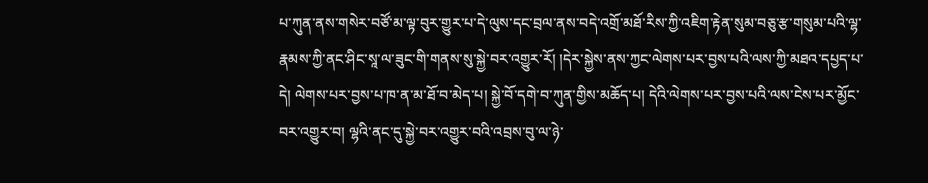པ་ཀུན་ནས་གསེར་བཙོ་མ་ལྟ་བུར་གྱུར་པ་དེ་ལུས་དང་བྲལ་ནས་བདེ་འགྲོ་མཐོ་རིས་ཀྱི་འཇིག་རྟེན་སུམ་བཅུ་རྩ་གསུམ་པའི་ལྷ་རྣམས་ཀྱི་ནང་ཤིང་སཱ་ལ་ཟུང་གི་གནས་སུ་སྐྱེ་བར་འགྱུར་རོ། །དེར་སྐྱེས་ནས་ཀྱང་ལེགས་པར་བྱས་པའི་ལས་ཀྱི་མཐའ་དཔྱད་པ་དེ། ལེགས་པར་བྱས་པ་ཁ་ན་མ་ཐོ་བ་མེད་པ། སྐྱེ་བོ་དགེ་བ་ཀུན་གྱིས་མཆོད་པ། དེའི་ལེགས་པར་བྱས་པའི་ལས་ངེས་པར་མྱོང་བར་འགྱུར་བ། ལྷའི་ནང་དུ་སྐྱེ་བར་འགྱུར་བའི་འབྲས་བུ་ལ་ཉེ་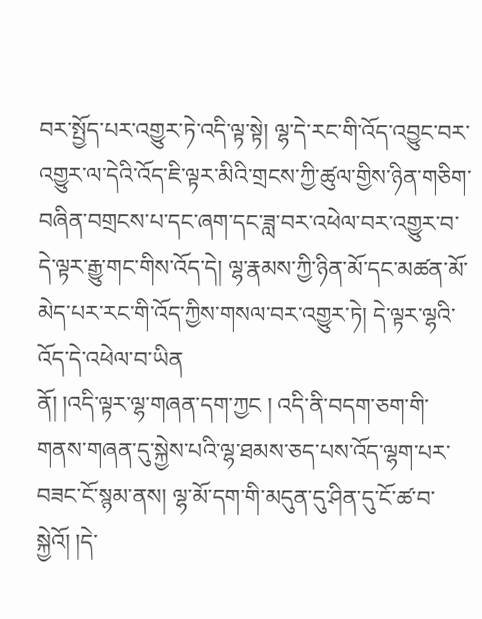བར་སྤྱོད་པར་འགྱུར་ཏེ་འདི་ལྟ་སྟེ། ལྷ་དེ་རང་གི་འོད་འབྱུང་བར་འགྱུར་ལ་དེའི་འོད་ཇི་ལྟར་མིའི་གྲངས་ཀྱི་ཚུལ་གྱིས་ཉིན་གཅིག་བཞིན་བགྲངས་པ་དང་ཞག་དང་ཟླ་བར་འཕེལ་བར་འགྱུར་བ་དེ་ལྟར་རྒྱུ་གང་གིས་འོད་དེ། ལྷ་རྣམས་ཀྱི་ཉིན་མོ་དང་མཚན་མོ་མེད་པར་རང་གི་འོད་ཀྱིས་གསལ་བར་འགྱུར་ཏེ། དེ་ལྟར་ལྷའི་འོད་དེ་འཕེལ་བ་ཡིན
ནོ། །འདི་ལྟར་ལྷ་གཞན་དག་ཀྱང ། འདི་ནི་བདག་ཅག་གི་གནས་གཞན་དུ་སྐྱེས་པའི་ལྷ་ཐམས་ཅད་པས་འོད་ལྷག་པར་བཟང་ངོ་སྙམ་ནས། ལྷ་མོ་དག་གི་མདུན་དུ་ཤིན་དུ་ངོ་ཚ་བ་སྐྱེའོ། །དེ་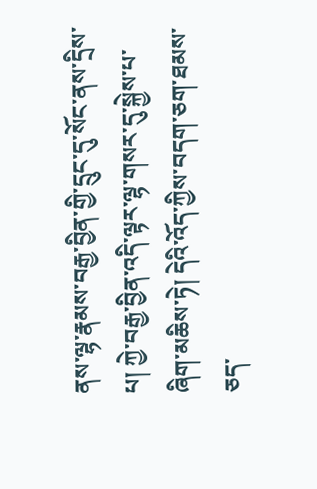ནས་ལྷ་རྣམས་བརྒྱ་བྱིན་གྱི་དྲུང་དུ་སོང་ནས་དྲིས་པ། ཀྱེ་བརྒྱ་བྱིན་འདི་ལྟར་ལྷ་གསར་དུ་སྐྱེས་པ་ཞིག་མཆིས་ཏེ། དེའི་འོད་ཀྱིས་བདག་ཅག་ཐམས་ཅད་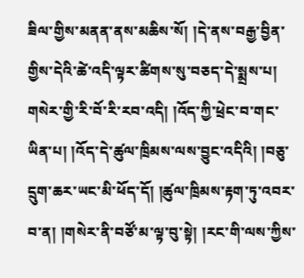ཟིལ་གྱིས་མནན་ནས་མཆིས་སོ། །དེ་ནས་བརྒྱ་བྱིན་གྱིས་དེའི་ཚེ་འདི་ལྟར་ཚིགས་སུ་བཅད་དེ་སྨྲས་པ། གསེར་གྱི་རི་བོ་རི་རབ་འདི། །འོད་ཀྱི་ཕྲེང་བ་གང་ཡིན་པ། །འོད་དེ་ཚུལ་ཁྲིམས་ལས་བྱུང་འདིའི། །བཅུ་དྲུག་ཆར་ཡང་མི་ཕོད་དོ། །ཚུལ་ཁྲིམས་རྟག་ཏུ་འབར་བ་ན། །གསེར་ནི་བཙོ་མ་ལྟ་བུ་སྟེ། །རང་གི་ལས་ཀྱིས་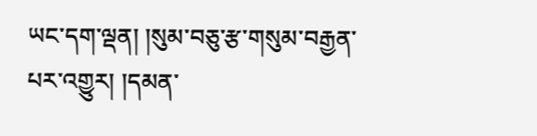ཡང་དག་ལྡན། །སུམ་བཅུ་རྩ་གསུམ་བརྒྱན་པར་འགྱུར། །དམན་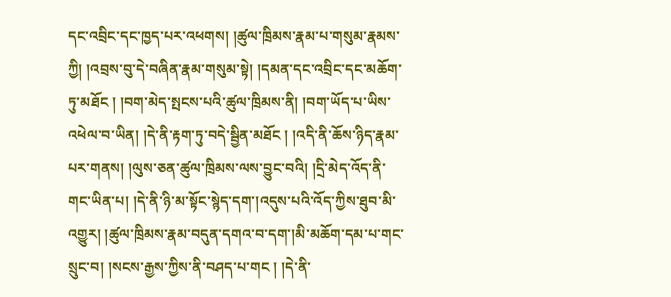དང་འབྲིང་དང་ཁྱད་པར་འཕགས། །ཚུལ་ཁྲིམས་རྣམ་པ་གསུམ་རྣམས་ཀྱི། །འབྲས་བུ་དེ་བཞིན་རྣམ་གསུམ་སྟེ། །དམན་དང་འབྲིང་དང་མཆོག་ཏུ་མཐོང ། །བག་མེད་སྤངས་པའི་ཚུལ་ཁྲིམས་ནི། །བག་ཡོད་པ་ཡིས་འཕེལ་བ་ཡིན། །དེ་ནི་རྟག་ཏུ་བདེ་སྦྱིན་མཐོང ། །འདི་ནི་ཆོས་ཉིད་རྣམ་པར་གནས། །ལུས་ཅན་ཚུལ་ཁྲིམས་ལས་བྱུང་བའི། །དྲི་མེད་འོད་ནི་གང་ཡིན་པ། །དེ་ནི་ཉི་མ་སྟོང་སྙེད་དག་།འདུས་པའི་འོད་ཀྱིས་ཐུབ་མི་འགྱུར། །ཚུལ་ཁྲིམས་རྣམ་བདུན་དགའ་བ་དག་།མི་མཆོག་དམ་པ་གང་སྲུང་བ། །སངས་རྒྱས་ཀྱིས་ནི་བཤད་པ་གང ། །དེ་ནི་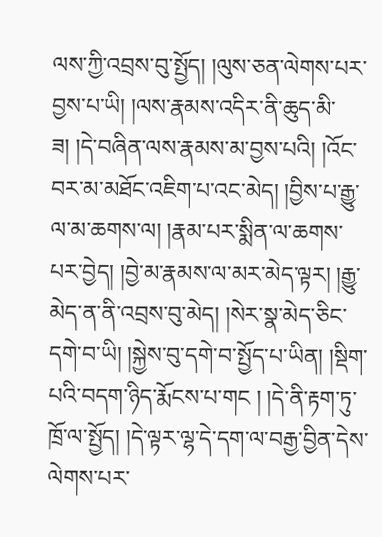ལས་ཀྱི་འབྲས་བུ་སྤྱོད། །ལུས་ཅན་ལེགས་པར་བྱས་པ་ཡི། །ལས་རྣམས་འདིར་ནི་ཆུད་མི་ཟ། །དེ་བཞིན་ལས་རྣམས་མ་བྱས་པའི། །འོང་བར་མ་མཐོང་འཇིག་པ་འང་མེད། །བྱིས་པ་རྒྱུ་ལ་མ་ཆགས་ལ། །རྣམ་པར་སྨིན་ལ་ཆགས་པར་བྱེད། །བྱེ་མ་རྣམས་ལ་མར་མེད་ལྟར། །རྒྱུ་མེད་ན་ནི་འབྲས་བུ་མེད། །སེར་སྣ་མེད་ཅིང་དགེ་བ་ཡི། །སྐྱེས་བུ་དགེ་བ་སྤྱོད་པ་ཡིན། །སྡིག་པའི་བདག་ཉིད་རྨོངས་པ་གང ། །དེ་ནི་རྟག་ཏུ་ཁྲོ་ལ་སྤྱོད། །དེ་ལྟར་ལྷ་དེ་དག་ལ་བརྒྱ་བྱིན་དེས་ལེགས་པར་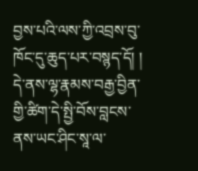བྱས་པའི་ལས་ཀྱི་འབྲས་བུ་ཁོང་དུ་ཆུད་པར་བསྙད་དོ། །
དེ་ནས་ལྷ་རྣམས་བརྒྱ་བྱིན་གྱི་ཚིག་དེ་སྤྱི་བོས་བླངས་ནས་ཡང་ཤིང་སཱ་ལ་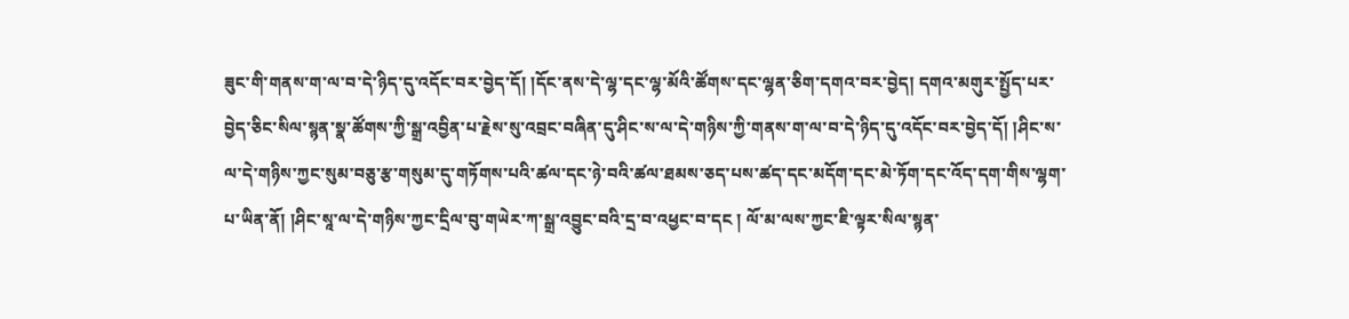ཟུང་གི་གནས་ག་ལ་བ་དེ་ཉིད་དུ་འདོང་བར་བྱེད་དོ། །དོང་ནས་དེ་ལྷ་དང་ལྷ་མོའི་ཚོགས་དང་ལྷན་ཅིག་དགའ་བར་བྱེད། དགའ་མགུར་སྤྱོད་པར་བྱེད་ཅིང་སིལ་སྙན་སྣ་ཚོགས་ཀྱི་སྒྲ་འབྱིན་པ་རྗེས་སུ་འབྲང་བཞིན་དུ་ཤིང་ས་ལ་དེ་གཉིས་ཀྱི་གནས་ག་ལ་བ་དེ་ཉིད་དུ་འདོང་བར་བྱེད་དོ། །ཤིང་ས་ལ་དེ་གཉིས་ཀྱང་སུམ་བཅུ་རྩ་གསུམ་དུ་གཏོགས་པའི་ཚལ་དང་ཉེ་བའི་ཚལ་ཐམས་ཅད་པས་ཚད་དང་མདོག་དང་མེ་ཏོག་དང་འོད་དག་གིས་ལྷག་པ་ཡིན་ནོ། །ཤིང་སཱ་ལ་དེ་གཉིས་ཀྱང་དྲིལ་བུ་གཡེར་ཀ་སྒྲ་འབྱུང་བའི་དྲ་བ་འཕྱང་བ་དང ། ལོ་མ་ལས་ཀྱང་ཇི་ལྟར་སིལ་སྙན་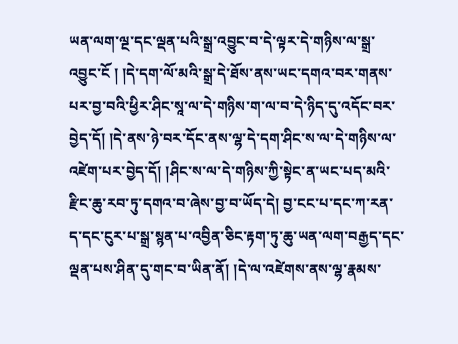ཡན་ལག་ལྔ་དང་ལྡན་པའི་སྒྲ་འབྱུང་བ་དེ་ལྟར་དེ་གཉིས་ལ་སྒྲ་འབྱུང་ངོ ། །དེ་དག་ལོ་མའི་སྒྲ་དེ་ཐོས་ནས་ཡང་དགའ་བར་གནས་པར་བྱ་བའི་ཕྱིར་ཤིང་སཱ་ལ་དེ་གཉིས་ག་ལ་བ་དེ་ཉིད་དུ་འདོང་བར་བྱེད་དོ། །དེ་ནས་ཉེ་བར་དོང་ནས་ལྷ་དེ་དག་ཤིང་ས་ལ་དེ་གཉིས་ལ་འཛེག་པར་བྱེད་དོ། །ཤིང་ས་ལ་དེ་གཉིས་ཀྱི་སྟེང་ན་ཡང་པད་མའི་རྫིང་ཆུ་རབ་ཏུ་དགའ་བ་ཞེས་བྱ་བ་ཡོད་དེ། བྱ་ངང་པ་དང་ཀ་རན་ད་དང་ངུར་པ་སྒྲ་སྙན་པ་འབྱིན་ཅིང་རྟག་ཏུ་ཆུ་ཡན་ལག་བརྒྱད་དང་ལྡན་པས་ཤིན་དུ་གང་བ་ཡིན་ནོ། །དེ་ལ་འཛེགས་ནས་ལྷ་རྣམས་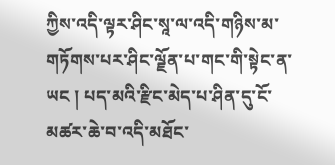ཀྱིས་འདི་ལྟར་ཤིང་སཱ་ལ་འདི་གཉིས་མ་གཏོགས་པར་ཤིང་ལྗོན་པ་གང་གི་སྟེང་ན་ཡང ། པད་མའི་རྫིང་མེད་པ་ཤིན་དུ་ངོ་མཚར་ཆེ་བ་འདི་མཐོང་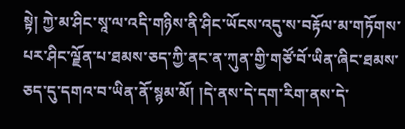སྟེ། ཀྱེ་མ་ཤིང་སཱ་ལ་འདི་གཉིས་ནི་ཤིང་ཡོངས་འདུ་ས་བརྟོལ་མ་གཏོགས་པར་ཤིང་ལྗོན་པ་ཐམས་ཅད་ཀྱི་ནང་ན་ཀུན་གྱི་གཙོ་བོ་ཡིན་ཞིང་ཐམས་ཅད་དུ་དགའ་བ་ཡིན་ནོ་སྙམ་མོ། །དེ་ནས་དེ་དག་རིག་ནས་དེ་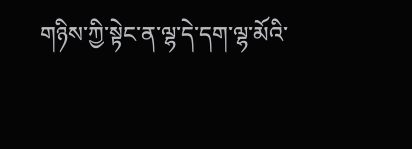གཉིས་ཀྱི་སྟེང་ན་ལྷ་དེ་དག་ལྷ་མོའི་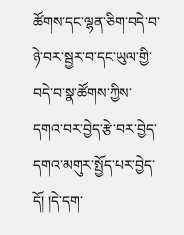ཚོགས་དང་ལྷན་ཅིག་བདེ་བ་ཉེ་བར་སྦྱར་བ་དང་ཡུལ་གྱི་བདེ་བ་སྣ་ཚོགས་ཀྱིས་དགའ་བར་བྱེད་རྩེ་བར་བྱེད་དགའ་མགུར་སྤྱོད་པར་བྱེད་དོ། །དེ་དག་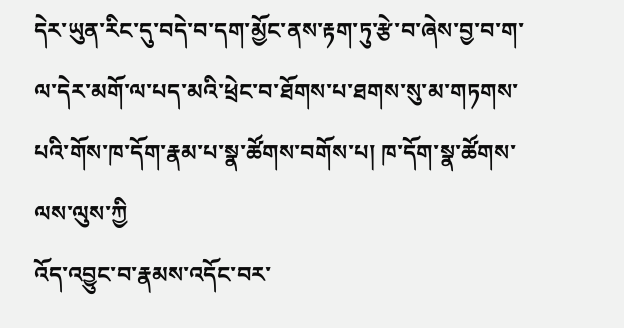དེར་ཡུན་རིང་དུ་བདེ་བ་དག་མྱོང་ནས་རྟག་ཏུ་རྩེ་བ་ཞེས་བྱ་བ་ག་ལ་དེར་མགོ་ལ་པད་མའི་ཕྲེང་བ་ཐོགས་པ་ཐགས་སུ་མ་གཏགས་པའི་གོས་ཁ་དོག་རྣམ་པ་སྣ་ཚོགས་བགོས་པ། ཁ་དོག་སྣ་ཚོགས་ལས་ལུས་ཀྱི
འོད་འབྱུང་བ་རྣམས་འདོང་བར་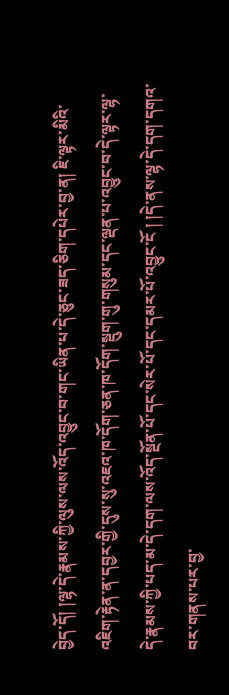བྱེད་དོ། །ལྷ་དེ་རྣམས་ཀྱི་ལུས་ལས་འོད་འབྱུང་བ་གང་ཡིན་པ་དེ་ཅུང་ཟད་ཅིག་དཔེར་བྱ་ན། ཇི་ལྟར་མིའི་འཇིག་རྟེན་ན་དབྱར་གྱི་དུས་སུ་འཇའ་ཁ་དོག་ཅན་ཁ་དོག་སྡུག་གུ་གསུམ་དང་ལྡན་པ་འབྱུང་བ་དེ་ལྟར་ལྷ་དེ་རྣམས་ཀྱི་པད་མ་དེ་དག་ལས་འོད་སྔོན་པོ་དང་སེར་པོ་དང་དམར་པོ་འབྱུང་ངོ ། །དེ་ནས་ལྷ་དེ་དག་དགའ་བར་གནས་པར་བྱ་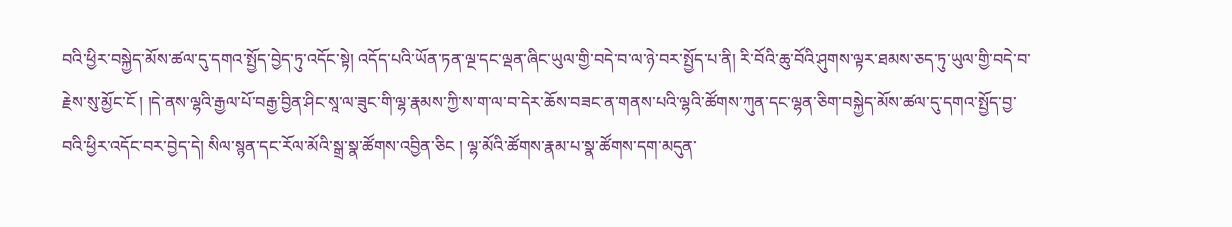བའི་ཕྱིར་བསྐྱེད་མོས་ཚལ་དུ་དགའ་སྤྱོད་བྱེད་ཏུ་འདོང་སྟེ། འདོད་པའི་ཡོན་ཏན་ལྔ་དང་ལྡན་ཞིང་ཡུལ་གྱི་བདེ་བ་ལ་ཉེ་བར་སྤྱོད་པ་ནི། རི་བོའི་ཆུ་བོའི་ཤུགས་ལྟར་ཐམས་ཅད་ཏུ་ཡུལ་གྱི་བདེ་བ་རྗེས་སུ་མྱོང་ངོ ། །དེ་ནས་ལྷའི་རྒྱལ་པོ་བརྒྱ་བྱིན་ཤིང་སཱ་ལ་ཟུང་གི་ལྷ་རྣམས་ཀྱི་ས་ག་ལ་བ་དེར་ཆོས་བཟང་ན་གནས་པའི་ལྷའི་ཚོགས་ཀུན་དང་ལྷན་ཅིག་བསྐྱེད་མོས་ཚལ་དུ་དགའ་སྤྱོད་བྱ་བའི་ཕྱིར་འདོང་བར་བྱེད་དེ། སིལ་སྙན་དང་རོལ་མོའི་སྒྲ་སྣ་ཚོགས་འབྱིན་ཅིང ། ལྷ་མོའི་ཚོགས་རྣམ་པ་སྣ་ཚོགས་དག་མདུན་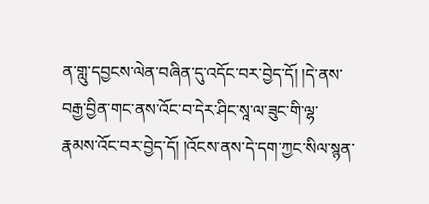ན་གླུ་དབྱངས་ལེན་བཞིན་དུ་འདོང་བར་བྱེད་དོ། །དེ་ནས་བརྒྱ་བྱིན་གང་ནས་འོང་བ་དེར་ཤིང་སཱ་ལ་ཟུང་གི་ལྷ་རྣམས་འོང་བར་བྱེད་དོ། །འོངས་ནས་དེ་དག་ཀྱང་སིལ་སྙན་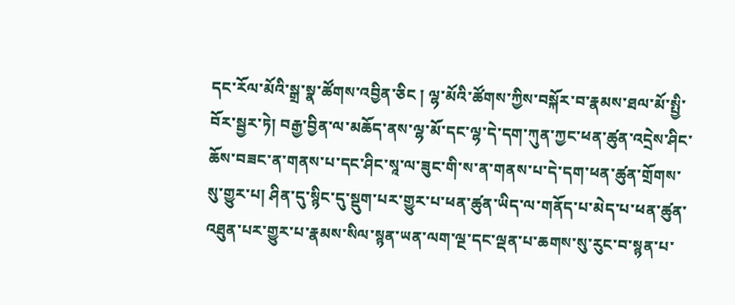དང་རོལ་མོའི་སྒྲ་སྣ་ཚོགས་འབྱིན་ཅིང ། ལྷ་མོའི་ཚོགས་ཀྱིས་བསྐོར་བ་རྣམས་ཐལ་མོ་སྤྱི་བོར་སྦྱར་ཏེ། བརྒྱ་བྱིན་ལ་མཆོད་ནས་ལྷ་མོ་དང་ལྷ་དེ་དག་ཀུན་ཀྱང་ཕན་ཚུན་འདྲེས་ཤིང་ཆོས་བཟང་ན་གནས་པ་དང་ཤིང་སཱ་ལ་ཟུང་གི་ས་ན་གནས་པ་དེ་དག་ཕན་ཚུན་གྲོགས་སུ་གྱུར་པ། ཤིན་དུ་སྙིང་དུ་སྡུག་པར་གྱུར་པ་ཕན་ཚུན་ཡིད་ལ་གནོད་པ་མེད་པ་ཕན་ཚུན་འཐུན་པར་གྱུར་པ་རྣམས་སིལ་སྙན་ཡན་ལག་ལྔ་དང་ལྡན་པ་ཆགས་སུ་རུང་བ་སྙན་པ་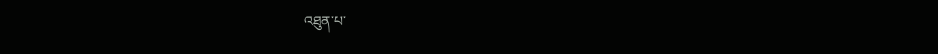འཐུན་པ་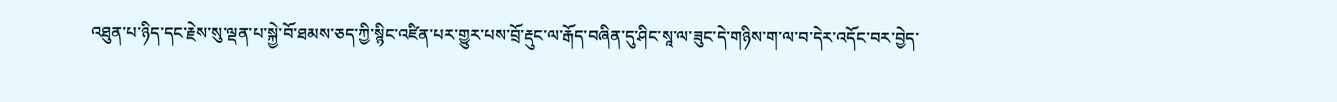འཐུན་པ་ཉིད་དང་རྗེས་སུ་ལྡན་པ་སྐྱེ་བོ་ཐམས་ཅད་ཀྱི་སྙིང་འཛིན་པར་གྱུར་པས་བྲོ་རྡུང་ལ་རྒོད་བཞིན་དུ་ཤིང་སཱ་ལ་ཟུང་དེ་གཉིས་ག་ལ་བ་དེར་འདོང་བར་བྱེད་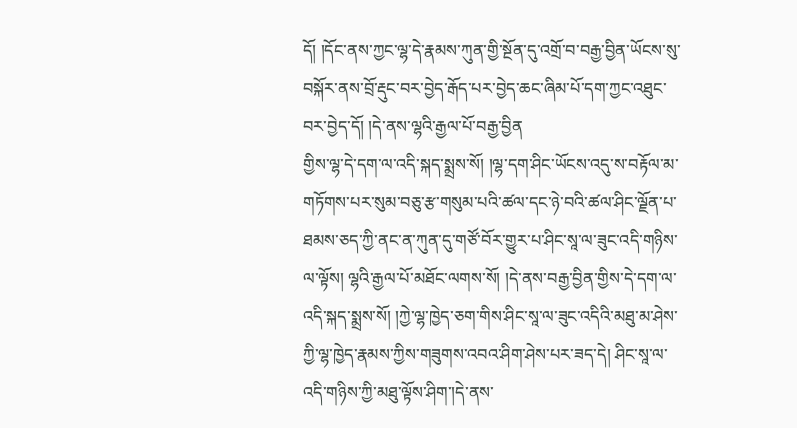དོ། །དོང་ནས་ཀྱང་ལྷ་དེ་རྣམས་ཀུན་གྱི་སྔོན་དུ་འགྲོ་བ་བརྒྱ་བྱིན་ཡོངས་སུ་བསྐོར་ནས་བྲོ་རྡུང་བར་བྱེད་རྒོད་པར་བྱེད་ཆང་ཞིམ་པོ་དག་ཀྱང་འཐུང་བར་བྱེད་དོ། །དེ་ནས་ལྷའི་རྒྱལ་པོ་བརྒྱ་བྱིན
གྱིས་ལྷ་དེ་དག་ལ་འདི་སྐད་སྨྲས་སོ། །ལྷ་དག་ཤིང་ཡོངས་འདུ་ས་བརྟོལ་མ་གཏོགས་པར་སུམ་བཅུ་རྩ་གསུམ་པའི་ཚལ་དང་ཉེ་བའི་ཚལ་ཤིང་ལྗོན་པ་ཐམས་ཅད་ཀྱི་ནང་ན་ཀུན་དུ་གཙོ་བོར་གྱུར་པ་ཤིང་སཱ་ལ་ཟུང་འདི་གཉིས་ལ་ལྟོས། ལྷའི་རྒྱལ་པོ་མཐོང་ལགས་སོ། །དེ་ནས་བརྒྱ་བྱིན་གྱིས་དེ་དག་ལ་འདི་སྐད་སྨྲས་སོ། །ཀྱེ་ལྷ་ཁྱེད་ཅག་གིས་ཤིང་སཱ་ལ་ཟུང་འདིའི་མཐུ་མ་ཤེས་ཀྱི་ལྷ་ཁྱེད་རྣམས་ཀྱིས་གཟུགས་འབའ་ཤིག་ཤེས་པར་ཟད་དེ། ཤིང་སཱ་ལ་འདི་གཉིས་ཀྱི་མཐུ་ལྟོས་ཤིག་།དེ་ནས་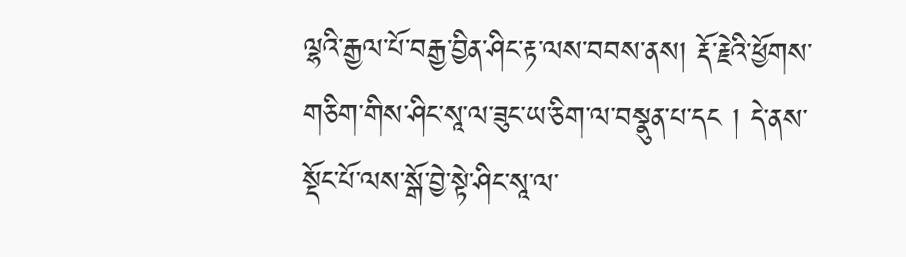ལྷའི་རྒྱལ་པོ་བརྒྱ་བྱིན་ཤིང་རྟ་ལས་བབས་ནས། རྡོ་རྗེའི་ཕྱོགས་གཅིག་གིས་ཤིང་སཱ་ལ་ཟུང་ཡ་ཅིག་ལ་བསྣུན་པ་དང ། དེ་ནས་སྡོང་པོ་ལས་སྒོ་བྱེ་སྟེ་ཤིང་སཱ་ལ་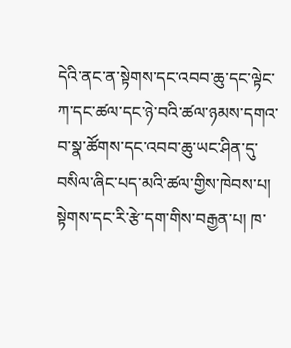དེའི་ནང་ན་སྟེགས་དང་འབབ་ཆུ་དང་ལྟེང་ཀ་དང་ཚལ་དང་ཉེ་བའི་ཚལ་ཉམས་དགའ་བ་སྣ་ཚོགས་དང་འབབ་ཆུ་ཡང་ཤིན་དུ་བསིལ་ཞིང་པད་མའི་ཚལ་གྱིས་ཁེབས་པ། སྟེགས་དང་རི་རྩེ་དག་གིས་བརྒྱན་པ། ཁ་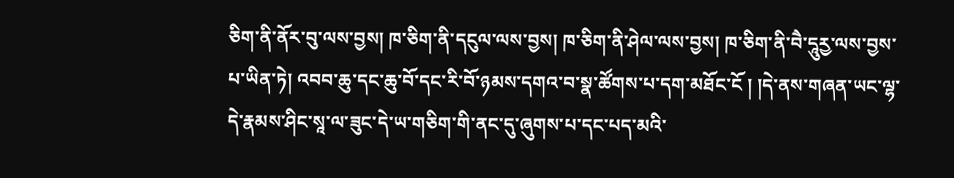ཅིག་ནི་ནོར་བུ་ལས་བྱས། ཁ་ཅིག་ནི་དངུལ་ལས་བྱས། ཁ་ཅིག་ནི་ཤེལ་ལས་བྱས། ཁ་ཅིག་ནི་བཻ་དཱུརྱ་ལས་བྱས་པ་ཡིན་ཏེ། འབབ་ཆུ་དང་ཆུ་བོ་དང་རི་བོ་ཉམས་དགའ་བ་སྣ་ཚོགས་པ་དག་མཐོང་ངོ ། །དེ་ནས་གཞན་ཡང་ལྷ་དེ་རྣམས་ཤིང་སཱ་ལ་ཟུང་དེ་ཡ་གཅིག་གི་ནང་དུ་ཞུགས་པ་དང་པད་མའི་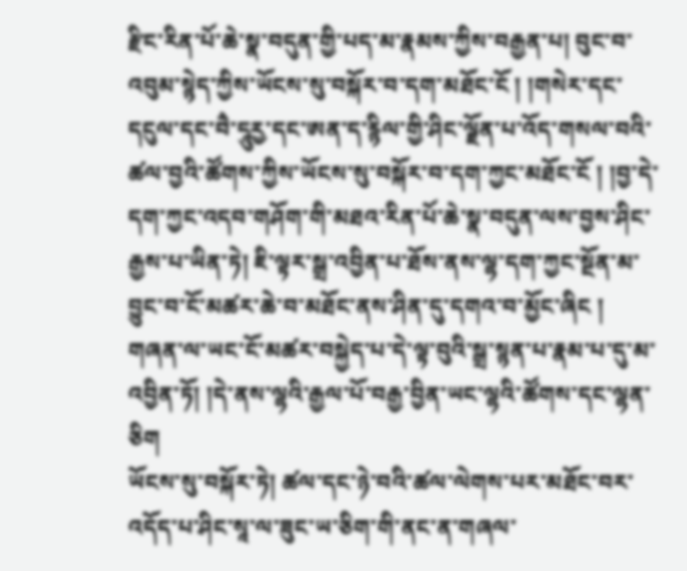རྫིང་རིན་པོ་ཆེ་སྣ་བདུན་གྱི་པད་མ་རྣམས་ཀྱིས་བརྒྱན་པ། བུང་བ་འབུམ་སྙེད་ཀྱིས་ཡོངས་སུ་བསྐོར་བ་དག་མཐོང་ངོ ། །གསེར་དང་དངུལ་དང་བཻ་དཱུརྱ་དང་ཨན་ད་རྙིལ་གྱི་ཤིང་ལྗོན་པ་འོད་གསལ་བའི་ཚལ་བྱའི་ཚོགས་ཀྱིས་ཡོངས་སུ་བསྐོར་བ་དག་ཀྱང་མཐོང་ངོ ། །བྱ་དེ་དག་ཀྱང་འདབ་གཤོག་གི་མཐའ་རིན་པོ་ཆེ་སྣ་བདུན་ལས་བྱས་ཤིང་རྒྱས་པ་ཡིན་ཏེ། ཇི་ལྟར་སྒྲ་འབྱིན་པ་ཐོས་ནས་ལྷ་དག་ཀྱང་སྔོན་མ་བྱུང་བ་ངོ་མཚར་ཆེ་བ་མཐོང་ནས་ཤིན་དུ་དགའ་བ་མྱོང་ཞིང ། གཞན་ལ་ཡང་ངོ་མཚར་བསྐྱེད་པ་དེ་ལྟ་བུའི་སྒྲ་སྙན་པ་རྣམ་པ་དུ་མ་འབྱིན་ཏོ། །དེ་ནས་ལྷའི་རྒྱལ་པོ་བརྒྱ་བྱིན་ཡང་ལྷའི་ཚོགས་དང་ལྷན་ཅིག
ཡོངས་སུ་བསྐོར་ཏེ། ཚལ་དང་ཉེ་བའི་ཚལ་ལེགས་པར་མཐོང་བར་འདོད་པ་ཤིང་སཱ་ལ་ཟུང་ཡ་ཅིག་གི་ནང་ན་གཞལ་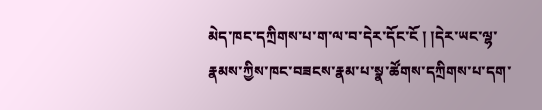མེད་ཁང་དཀྲིགས་པ་ག་ལ་བ་དེར་དོང་ངོ ། །དེར་ཡང་ལྷ་རྣམས་ཀྱིས་ཁང་བཟངས་རྣམ་པ་སྣ་ཚོགས་དཀྲིགས་པ་དག་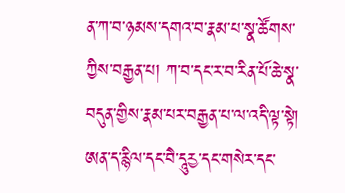ན་ཀ་བ་ཉམས་དགའ་བ་རྣམ་པ་སྣ་ཚོགས་ཀྱིས་བརྒྱན་པ། ཀ་བ་དང་ར་བ་རིན་པོ་ཆེ་སྣ་བདུན་གྱིས་རྣམ་པར་བརྒྱན་པ་ལ་འདི་ལྟ་སྟེ། ཨན་ད་རྙིལ་དང་བཻ་དཱུརྱ་དང་གསེར་དང་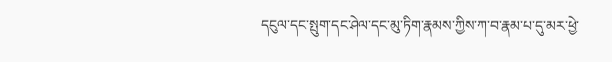དངུལ་དང་སྤུག་དང་ཤེལ་དང་མུ་ཏིག་རྣམས་ཀྱིས་ཀ་བ་རྣམ་པ་དུ་མར་ཕྱེ་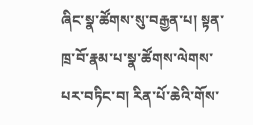ཞིང་སྣ་ཚོགས་སུ་བརྒྱན་པ། སྟན་ཁྲ་བོ་རྣམ་པ་སྣ་ཚོགས་ལེགས་པར་བཏིང་བ། རིན་པོ་ཆེའི་གོས་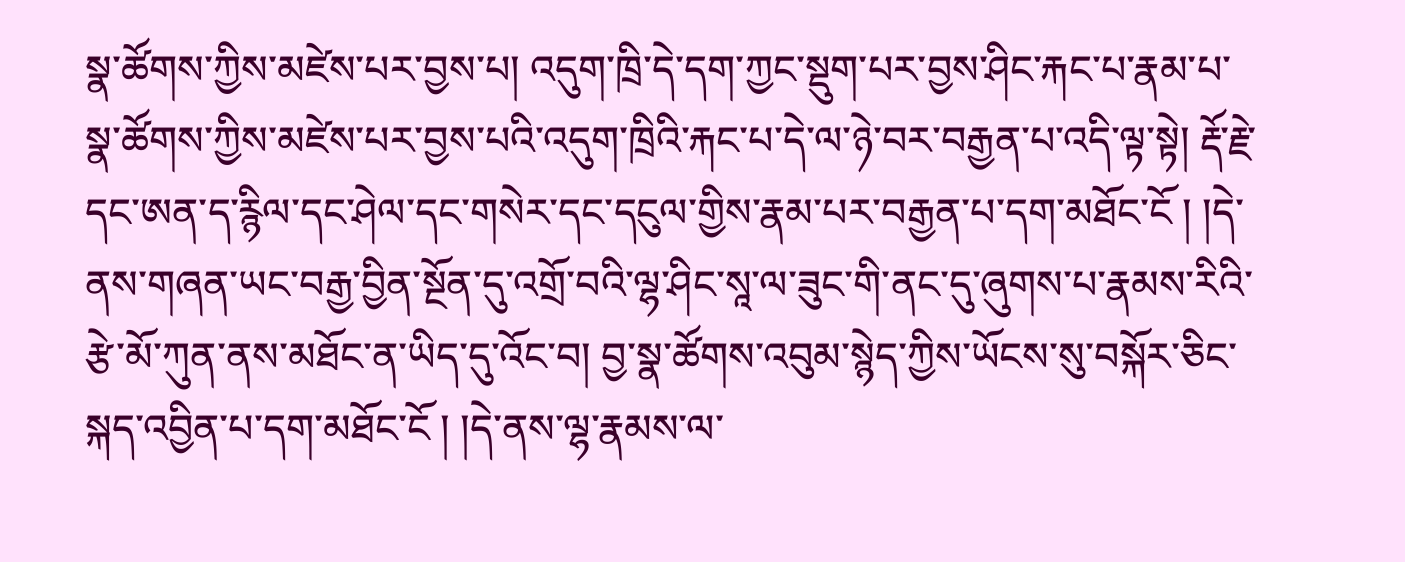སྣ་ཚོགས་ཀྱིས་མཛེས་པར་བྱས་པ། འདུག་ཁྲི་དེ་དག་ཀྱང་སྡུག་པར་བྱས་ཤིང་རྐང་པ་རྣམ་པ་སྣ་ཚོགས་ཀྱིས་མཛེས་པར་བྱས་པའི་འདུག་ཁྲིའི་རྐང་པ་དེ་ལ་ཉེ་བར་བརྒྱན་པ་འདི་ལྟ་སྟེ། རྡོ་རྗེ་དང་ཨན་ད་རྙིལ་དང་ཤེལ་དང་གསེར་དང་དངུལ་གྱིས་རྣམ་པར་བརྒྱན་པ་དག་མཐོང་ངོ ། །དེ་ནས་གཞན་ཡང་བརྒྱ་བྱིན་སྔོན་དུ་འགྲོ་བའི་ལྷ་ཤིང་སཱ་ལ་ཟུང་གི་ནང་དུ་ཞུགས་པ་རྣམས་རིའི་རྩེ་མོ་ཀུན་ནས་མཐོང་ན་ཡིད་དུ་འོང་བ། བྱ་སྣ་ཚོགས་འབུམ་སྙེད་ཀྱིས་ཡོངས་སུ་བསྐོར་ཅིང་སྐད་འབྱིན་པ་དག་མཐོང་ངོ ། །དེ་ནས་ལྷ་རྣམས་ལ་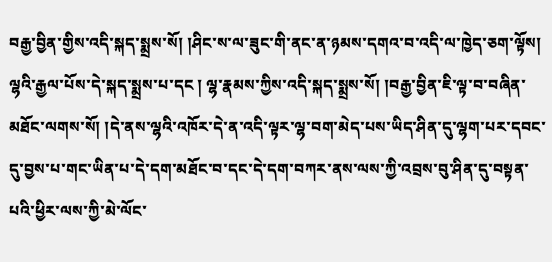བརྒྱ་བྱིན་གྱིས་འདི་སྐད་སྨྲས་སོ། །ཤིང་ས་ལ་ཟུང་གི་ནང་ན་ཉམས་དགའ་བ་འདི་ལ་ཁྱེད་ཅག་ལྟོས། ལྷའི་རྒྱལ་པོས་དེ་སྐད་སྨྲས་པ་དང ། ལྷ་རྣམས་ཀྱིས་འདི་སྐད་སྨྲས་སོ། །བརྒྱ་བྱིན་ཇི་ལྟ་བ་བཞིན་མཐོང་ལགས་སོ། །དེ་ནས་ལྷའི་འཁོར་དེ་ན་འདི་ལྟར་ལྷ་བག་མེད་པས་ཡིད་ཤིན་དུ་ལྷག་པར་དབང་དུ་བྱས་པ་གང་ཡིན་པ་དེ་དག་མཐོང་བ་དང་དེ་དག་བཀར་ནས་ལས་ཀྱི་འབྲས་བུ་ཤིན་དུ་བསྟན་པའི་ཕྱིར་ལས་ཀྱི་མེ་ལོང་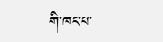གི་ཁང་པ་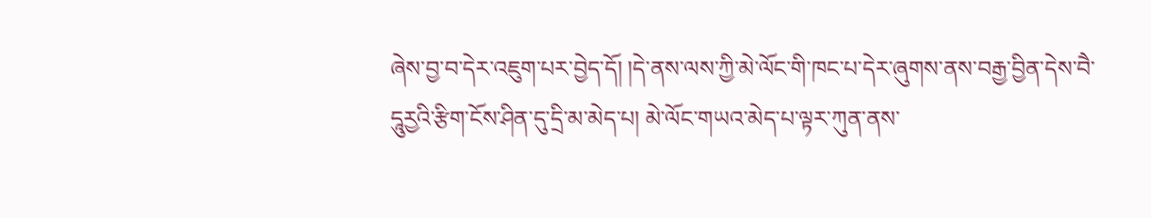ཞེས་བྱ་བ་དེར་འཇུག་པར་བྱེད་དོ། །དེ་ནས་ལས་ཀྱི་མེ་ལོང་གི་ཁང་པ་དེར་ཞུགས་ནས་བརྒྱ་བྱིན་དེས་བཻ་དཱུརྱའི་རྩིག་ངོས་ཤིན་དུ་དྲི་མ་མེད་པ། མེ་ལོང་གཡའ་མེད་པ་ལྟར་ཀུན་ནས་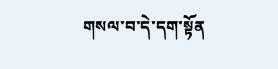གསལ་བ་དེ་དག་སྟོན